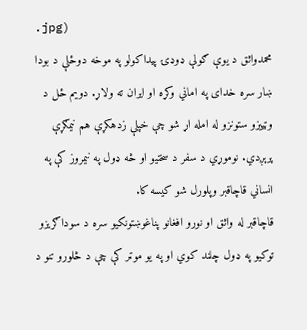.jpg)
محمدواثق د یوې ګولې ډوډۍ پیداکولو په موخه دوځلې د بودا ښار سره خدای په اماني وکړه او ایران ته ولاړ. دویم ځل د وټییزو ستونزو له امله اړ شو چې خپلې زدهکړې هم نیمګړې پرېږدي. نوموړي د سفر د سختیو او څه ډول په نیمروز کې په انساني قاچاقبر وپلورل شو کیسه کا.
قاچاقبر له واثق او نورو افغانو پناغوښتونکیو سره د سوداګریزو توکیو په ډول چلند کوي او په یو موټر کې چې د څلورو تنو د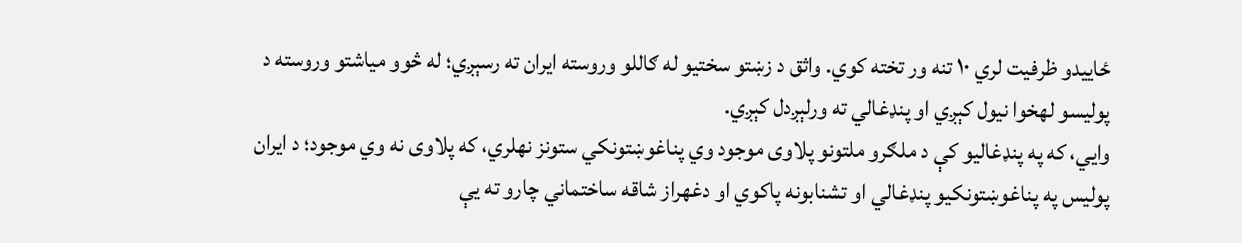ځاییدو ظرفیت لري ۱۰ تنه ور تخته کوي. واثق د زښتو سختیو له ګاللو وروسته ایران ته رسېږي؛ له څوو میاشتو وروسته د پولیسو لهخوا نیول کېږي او پنډغالي ته ورلېږدل کېږي.
وايي، که په پنډغالیو کې د ملګرو ملتونو پلاوی موجود وي پناغوښتونکي ستونز نهلري، که پلاوی نه وي موجود؛ د ایران پولیس په پناغوښتونکیو پنډغالي او تشنابونه پاکوي او دغهراز شاقه ساختماني چارو ته یې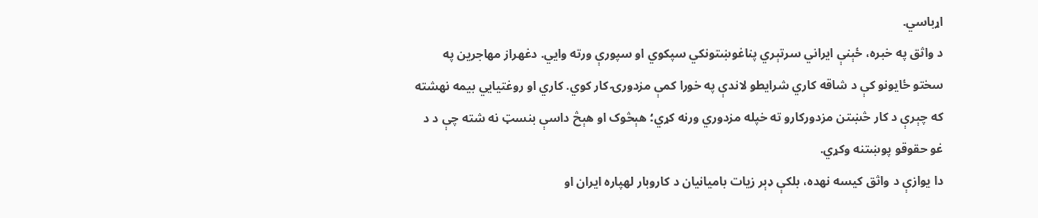اړباسي.
د واثق په خبره، ځېنې ایراني سرتېري پناغوښتونکي سپکوي او سپورې ورته وايي. دغهراز مهاجرین په سختو ځایونو کې د شاقه کاري شرایطو لاندې په خورا کمې مزدورۍ کار کوي. کاري او روغتیايي بیمه نهشته که چېرې د کار څښتن مزدورکارو ته خپله مزدوري ورنه کړي؛ هېڅوک او هېڅ داسې بنسټ نه شته چې د د غو حقوقو پوښتنه وکړي.
دا یوازې د واثق کیسه نهده، بلکې ډېر زیات بامیانیان د کاروبار لهپاره ایران او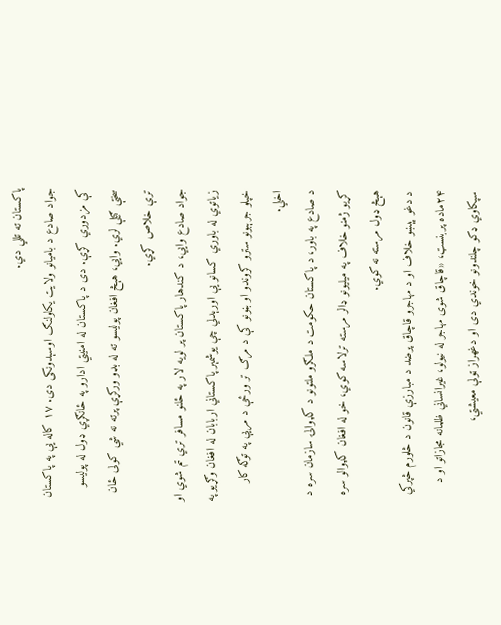پاکستان ته تللي دي.
جواد صادع د بامیانو ولایت یکاولنګ اوسېدونکی دی. ۱۷ کاله یې په پاکستان کې مزدوري کړې. دی د پاکستان له امنیتي ادارو په ځانګړي ډول له پولیسو سختې ګیلې لري. وايي، هېڅ افغان پولیسو ته له بډو ورکړې پرته نه شي کولی ځان ترې خلاص کړي.
جواد صادع وايي، د کندهار پاکستان پر لویه لار په ځلنو مسافر تري تم شوي او زیاتوي له باوري کسانو یې اورېدلي چې یوشمېر پاکستاني اربابان له افغان وګړیو په خپلو جرېبونو سترو کروندو او بڼونو کې د مرګ تر ورځې د مریې په توګه کار اخلي.
د صادع په باور، د پاکستان حکومت د ملګرو ملتونو د کډوالۍ سازمان سره د کړیو ژمنو خلاف په میلیونو ډالر مرسته ترلاسه کوي، خو له افغان کډوالو سره هېڅ ډول مرسته نه کوي.
د دغو پېښو خلاف او د مهاجرو قاچاق پرضد د مبارزې قانون د څلورم څپرکي ۲۴ماده پربنسټ، «قاچاق شوی مهاجر له نیولو، غیرانساني ظلمانه مجازاتو او د سپکاوي ډکو چلندونو خوندي دی او دغهراز ټولې معیشتي،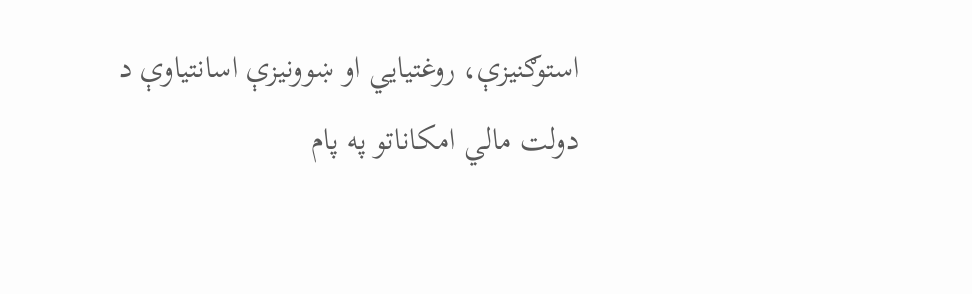استوګنیزې، روغتیايي او ښوونیزې اسانتیاوې د دولت مالي امکاناتو په پام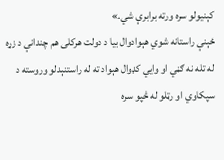کېنیولو سره ورته برابرې شي.»
ځېنې راستانه شوي هېوادوال بیا د دولت هرکلی هم چندانې د زړه له تله نه ګڼي او وايي کډوال هېواد ته له راستنېدلو وروسته د سپکاوي او رټلو له څپو سره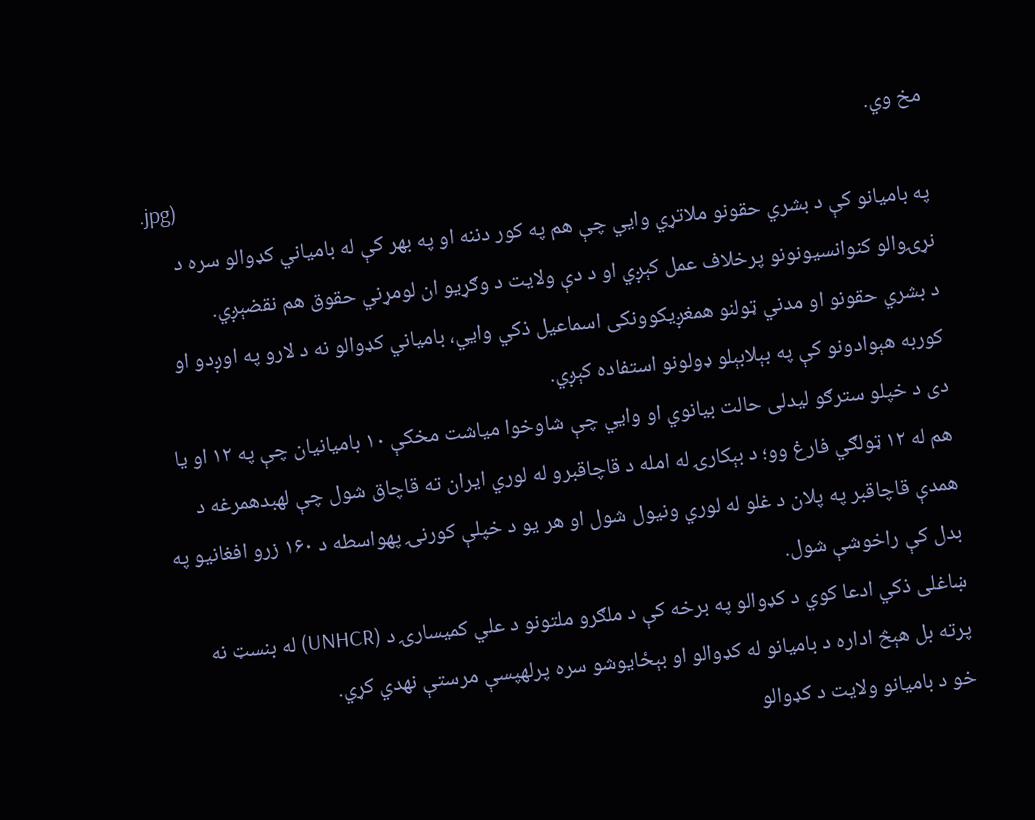مخ وي.
.jpg)
په بامیانو کې د بشري حقونو ملاتړي وايي چې هم په کور دننه او په بهر کې له بامیاني کډوالو سره د نړۍوالو کنوانسیونونو پرخلاف عمل کېږي او د دې ولایت د وګړیو ان لومړني حقوق هم نقضېږي.
د بشري حقونو او مدني ټولنو همغږيکوونکی اسماعیل ذکي وايي، بامیاني کډوالو نه د لارو په اوږدو او کوربه هېوادونو کې په بېلابېلو ډولونو استفاده کېږي.
دی د خپلو سترګو لیدلی حالت بیانوي او وايي چې شاوخوا میاشت مخکې ۱۰ بامیانیان چې په ۱۲ او یا هم له ۱۲ ټولګي فارغ وو؛ د بېکارۍ له امله د قاچاقبرو له لوري ایران ته قاچاق شول چې لهبدهمرغه د همدې قاچاقبر په پلان د غلو له لوري ونیول شول او هر یو د خپلې کورنۍ پهواسطه د ۱۶۰ زرو افغانیو په بدل کې راخوشې شول.
ښاغلی ذکي ادعا کوي د کډوالو په برخه کې د ملګرو ملتونو د علي کمیسارۍ د (UNHCR) له بنسټ نه پرته بل هېڅ اداره د بامیانو له کډوالو او بېځایوشو سره پرلهپسې مرستې نهدي کړي.
خو د بامیانو ولایت د کډوالو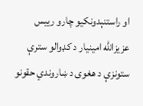او راستنېدونکیو چارو رییس عزیزالله امینیار د کډوالو سترې ستونزې د هغوی د ښاروندي حقونو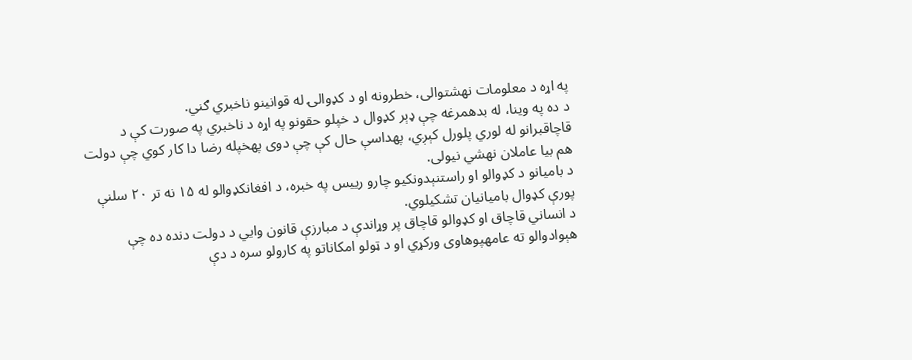په اړه د معلومات نهشتوالی، خطرونه او د کډوالۍ له قوانینو ناخبري ګني.
د ده په وینا، له بدهمرغه چې ډېر کډوال د خپلو حقونو په اړه د ناخبري په صورت کې د قاچاقبرانو له لوري پلورل کېږي، پهداسې حال کې چې دوی پهخپله رضا دا کار کوي چې دولت هم بیا عاملان نهشي نیولی.
د بامیانو د کډوالو او راستنېدونکیو چارو رییس په خبره، د افغانکډوالو له ۱۵ نه تر ۲۰ سلنې پورې کډوال بامیانیان تشکیلوي.
د انساني قاچاق او کډوالو قاچاق پر وړاندې د مبارزې قانون وايي د دولت دنده ده چې هېوادوالو ته عامهپوهاوی ورکړي او د ټولو امکاناتو په کارولو سره د دې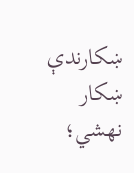ښکارندې ښکار نهشي؛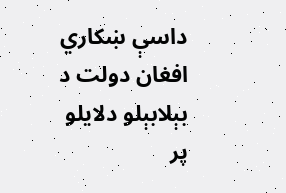داسې ښکاري افغان دولت د بېلابېلو دلایلو پر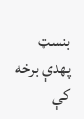بنسټ پهدې برخه کې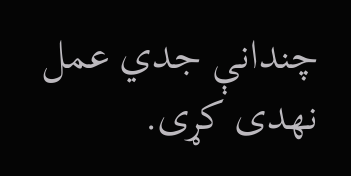چندانې جدي عمل نهدی کړی.